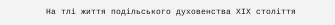На тлі життя подільського духовенства ХІХ століття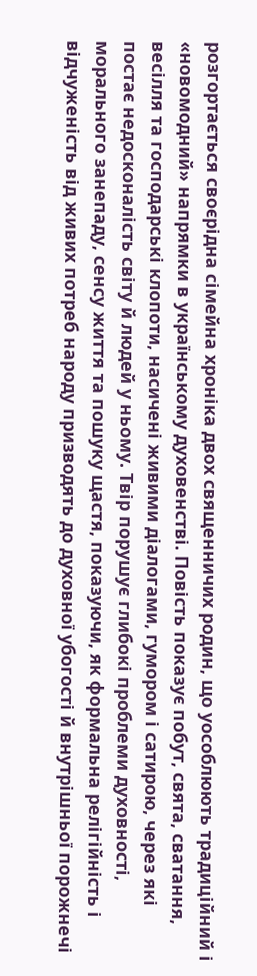розгортається своєрідна сімейна хроніка двох священничих родин, що уособлюють традиційний і «новомодний» напрямки в українському духовенстві. Повість показує побут, свята, сватання, весілля та господарські клопоти, насичені живими діалогами, гумором і сатирою, через які постає недосконалість світу й людей у ньому. Твір порушує глибокі проблеми духовності, морального занепаду, сенсу життя та пошуку щастя, показуючи, як формальна релігійність і відчуженість від живих потреб народу призводять до духовної убогості й внутрішньої порожнечі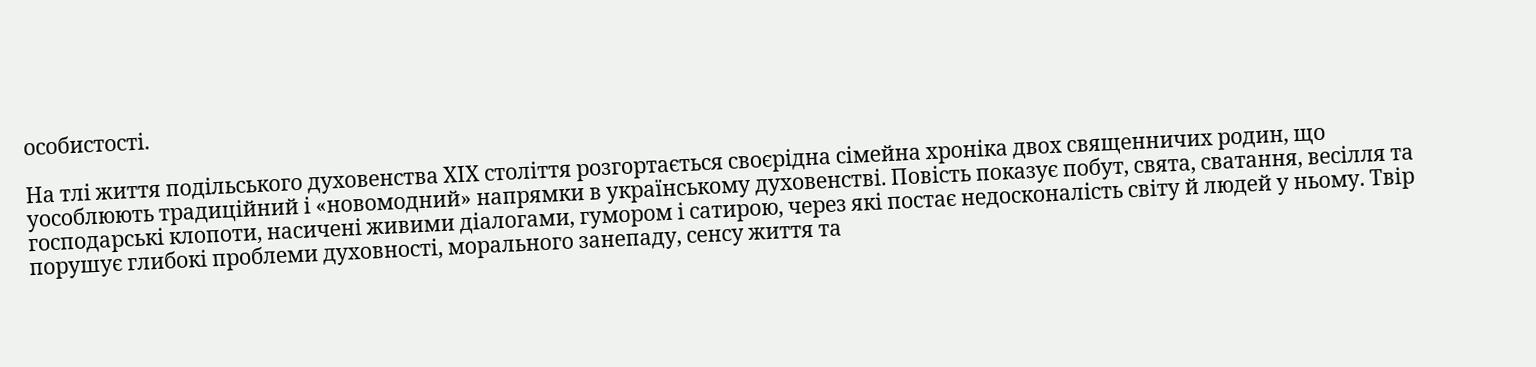особистості.

На тлі життя подільського духовенства ХІХ століття розгортається своєрідна сімейна хроніка двох священничих родин, що уособлюють традиційний і «новомодний» напрямки в українському духовенстві. Повість показує побут, свята, сватання, весілля та господарські клопоти, насичені живими діалогами, гумором і сатирою, через які постає недосконалість світу й людей у ньому. Твір порушує глибокі проблеми духовності, морального занепаду, сенсу життя та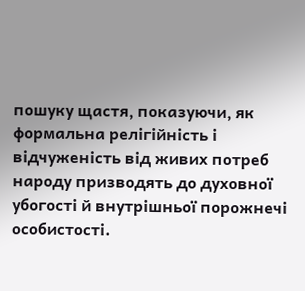пошуку щастя, показуючи, як формальна релігійність і відчуженість від живих потреб народу призводять до духовної убогості й внутрішньої порожнечі особистості.